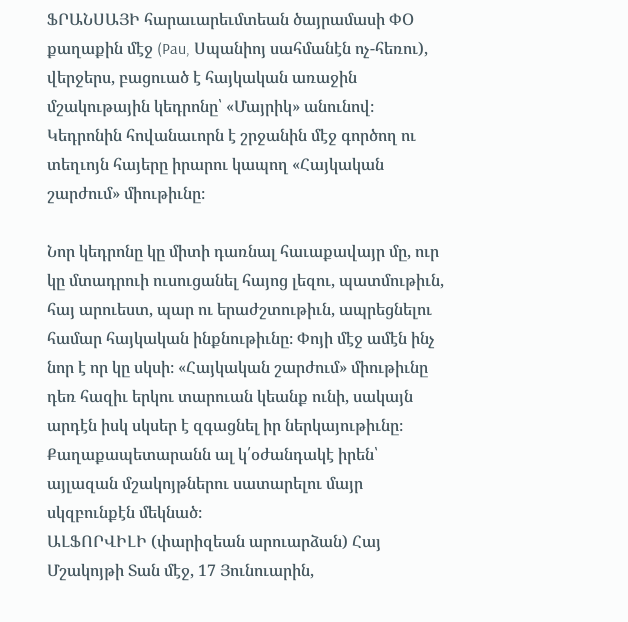ՖՐԱՆՍԱՅԻ հարաւարեւմտեան ծայրամասի ՓՕ քաղաքին մէջ (Pau, Սպանիոյ սահմանէն ոչ-հեռու), վերջերս, բացուած է հայկական առաջին մշակութային կեդրոնը՝ «Մայրիկ» անունով։ Կեդրոնին հովանաւորն է շրջանին մէջ գործող ու տեղւոյն հայերը իրարու կապող «Հայկական շարժում» միութիւնը։

Նոր կեդրոնը կը միտի դառնալ հաւաքավայր մը, ուր կը մտադրուի ուսուցանել հայոց լեզու, պատմութիւն, հայ արուեստ, պար ու երաժշտութիւն, ապրեցնելու համար հայկական ինքնութիւնը։ Փոյի մէջ ամէն ինչ նոր է որ կը սկսի։ «Հայկական շարժում» միութիւնը դեռ հազիւ երկու տարուան կեանք ունի, սակայն արդէն իսկ սկսեր է զգացնել իր ներկայութիւնը։ Քաղաքապետարանն ալ կ՛օժանդակէ իրեն՝ այլազան մշակոյթներու սատարելու մայր սկզբունքէն մեկնած։
ԱԼՖՈՐՎԻԼԻ (փարիզեան արուարձան) Հայ Մշակոյթի Տան մէջ, 17 Յունուարին,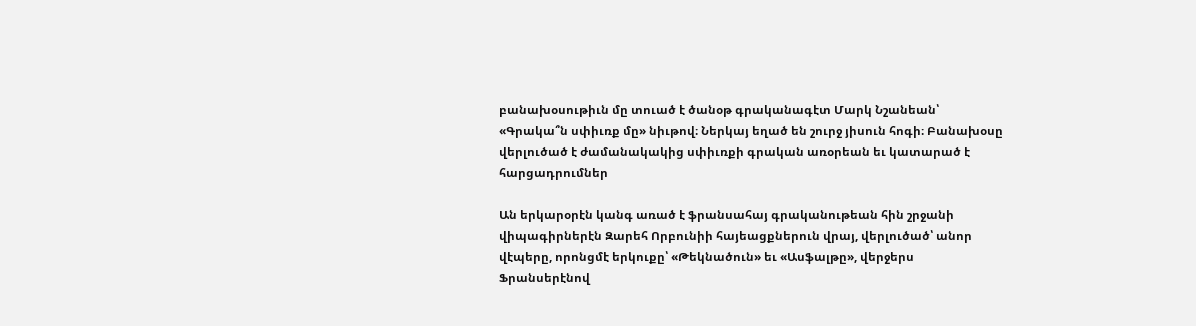բանախօսութիւն մը տուած է ծանօթ գրականագէտ Մարկ Նշանեան՝ «Գրակա՞ն սփիւռք մը» նիւթով։ Ներկայ եղած են շուրջ յիսուն հոգի։ Բանախօսը վերլուծած է ժամանակակից սփիւռքի գրական առօրեան եւ կատարած է հարցադրումներ

Ան երկարօրէն կանգ առած է ֆրանսահայ գրականութեան հին շրջանի վիպագիրներէն Զարեհ Որբունիի հայեացքներուն վրայ, վերլուծած՝ անոր վէպերը, որոնցմէ երկուքը՝ «Թեկնածուն» եւ «Ասֆալթը», վերջերս Ֆրանսերէնով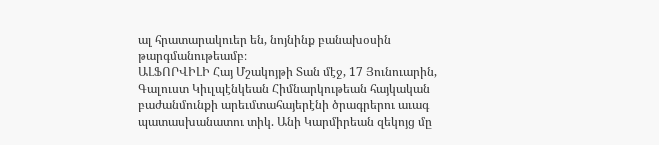ալ հրատարակուեր են, նոյնինք բանախօսին թարգմանութեամբ։
ԱԼՖՈՐՎԻԼԻ Հայ Մշակոյթի Տան մէջ, 17 Յունուարին, Գալուստ Կիւլպէնկեան Հիմնարկութեան հայկական բաժանմունքի արեւմտահայերէնի ծրագրերու աւագ պատասխանատու տիկ. Անի Կարմիրեան զեկոյց մը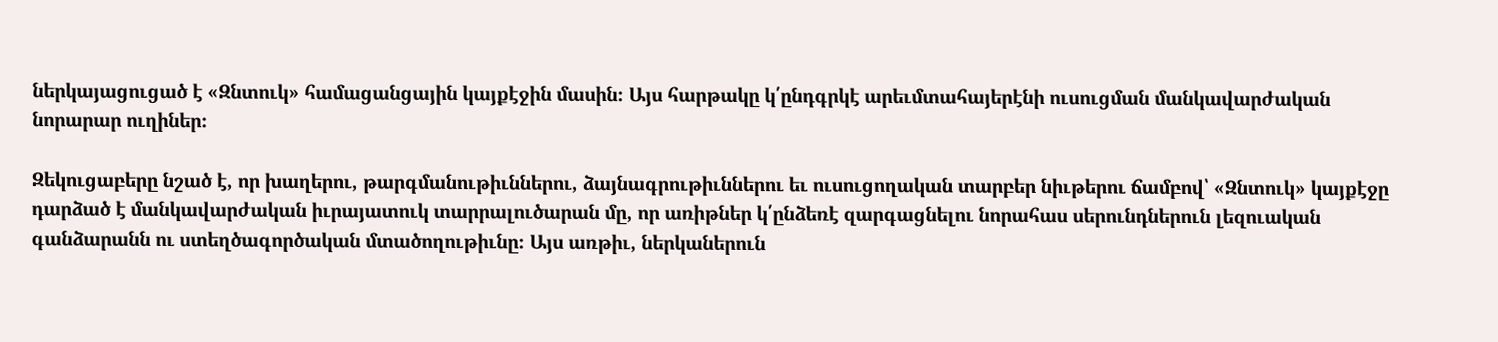ներկայացուցած է «Զնտուկ» համացանցային կայքէջին մասին։ Այս հարթակը կ՛ընդգրկէ արեւմտահայերէնի ուսուցման մանկավարժական նորարար ուղիներ։

Զեկուցաբերը նշած է, որ խաղերու, թարգմանութիւններու, ձայնագրութիւններու եւ ուսուցողական տարբեր նիւթերու ճամբով՝ «Զնտուկ» կայքէջը դարձած է մանկավարժական իւրայատուկ տարրալուծարան մը, որ առիթներ կ՛ընձեռէ զարգացնելու նորահաս սերունդներուն լեզուական գանձարանն ու ստեղծագործական մտածողութիւնը։ Այս առթիւ, ներկաներուն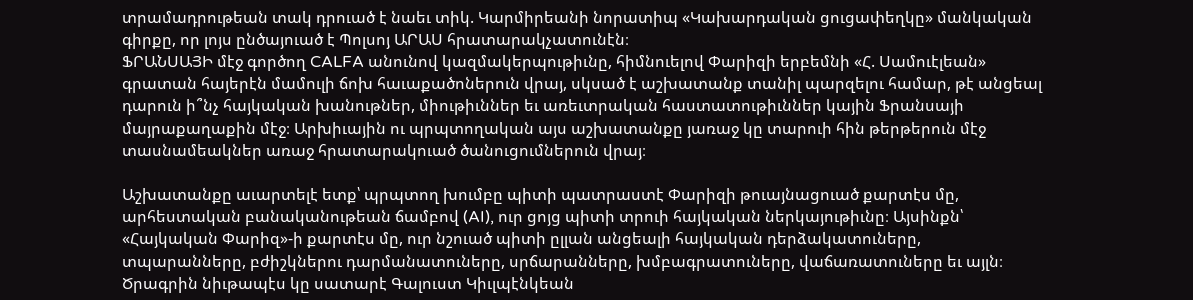տրամադրութեան տակ դրուած է նաեւ տիկ. Կարմիրեանի նորատիպ «Կախարդական ցուցափեղկը» մանկական գիրքը, որ լոյս ընծայուած է Պոլսոյ ԱՐԱՍ հրատարակչատունէն։
ՖՐԱՆՍԱՅԻ մէջ գործող CALFA անունով կազմակերպութիւնը, հիմնուելով Փարիզի երբեմնի «Հ. Սամուէլեան» գրատան հայերէն մամուլի ճոխ հաւաքածոներուն վրայ, սկսած է աշխատանք տանիլ պարզելու համար, թէ անցեալ դարուն ի՞նչ հայկական խանութներ, միութիւններ եւ առեւտրական հաստատութիւններ կային Ֆրանսայի մայրաքաղաքին մէջ։ Արխիւային ու պրպտողական այս աշխատանքը յառաջ կը տարուի հին թերթերուն մէջ տասնամեակներ առաջ հրատարակուած ծանուցումներուն վրայ։

Աշխատանքը աւարտելէ ետք՝ պրպտող խումբը պիտի պատրաստէ Փարիզի թուայնացուած քարտէս մը, արհեստական բանականութեան ճամբով (AI), ուր ցոյց պիտի տրուի հայկական ներկայութիւնը։ Այսինքն՝ «Հայկական Փարիզ»-ի քարտէս մը, ուր նշուած պիտի ըլլան անցեալի հայկական դերձակատուները, տպարանները, բժիշկներու դարմանատուները, սրճարանները, խմբագրատուները, վաճառատուները եւ այլն։ Ծրագրին նիւթապէս կը սատարէ Գալուստ Կիւլպէնկեան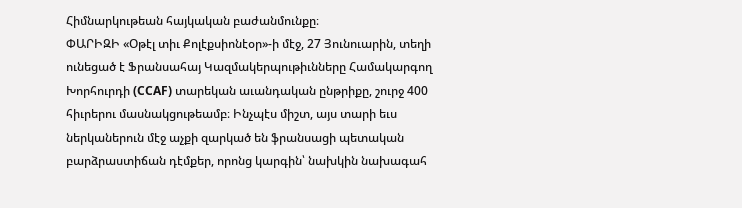Հիմնարկութեան հայկական բաժանմունքը։
ՓԱՐԻԶԻ «Օթէլ տիւ Քոլէքսիոնէօր»-ի մէջ, 27 Յունուարին, տեղի ունեցած է Ֆրանսահայ Կազմակերպութիւնները Համակարգող Խորհուրդի (CCAF) տարեկան աւանդական ընթրիքը, շուրջ 400 հիւրերու մասնակցութեամբ։ Ինչպէս միշտ, այս տարի եւս ներկաներուն մէջ աչքի զարկած են ֆրանսացի պետական բարձրաստիճան դէմքեր, որոնց կարգին՝ նախկին նախագահ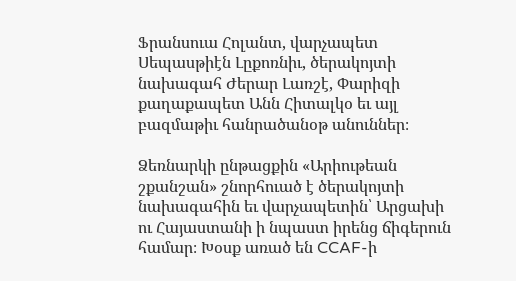Ֆրանսուա Հոլանտ, վարչապետ Սեպասթիէն Լըքոռնիւ, ծերակոյտի նախագահ Ժերար Լառշէ, Փարիզի քաղաքապետ Անն Հիտալկօ եւ այլ բազմաթիւ հանրածանօթ անուններ։

Ձեռնարկի ընթացքին «Արիութեան շքանշան» շնորհուած է ծերակոյտի նախագահին եւ վարչապետին՝ Արցախի ու Հայաստանի ի նպաստ իրենց ճիգերուն համար։ Խօսք առած են CCAF-ի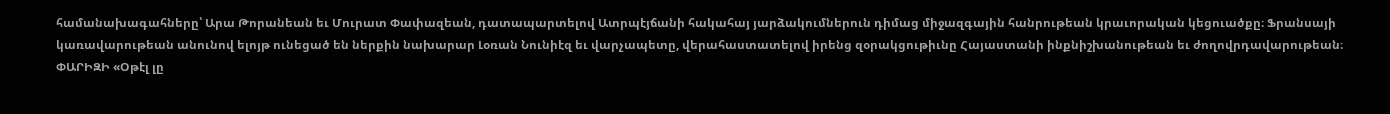համանախագահները՝ Արա Թորանեան եւ Մուրատ Փափազեան, դատապարտելով Ատրպէյճանի հակահայ յարձակումներուն դիմաց միջազգային հանրութեան կրաւորական կեցուածքը։ Ֆրանսայի կառավարութեան անունով ելոյթ ունեցած են ներքին նախարար Լօռան Նունիէզ եւ վարչապետը, վերահաստատելով իրենց զօրակցութիւնը Հայաստանի ինքնիշխանութեան եւ ժողովրդավարութեան։
ՓԱՐԻԶԻ «Օթէլ լը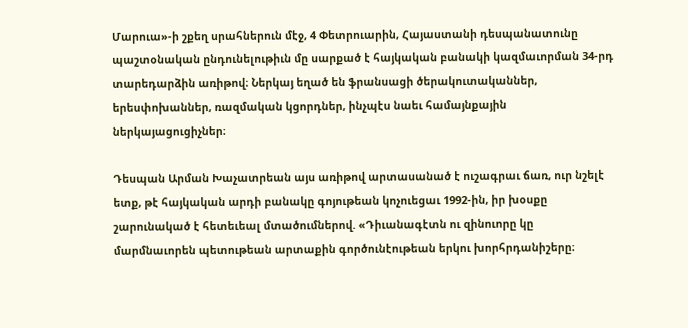Մարուա»-ի շքեղ սրահներուն մէջ, 4 Փետրուարին, Հայաստանի դեսպանատունը պաշտօնական ընդունելութիւն մը սարքած է հայկական բանակի կազմաւորման 34-րդ տարեդարձին առիթով։ Ներկայ եղած են ֆրանսացի ծերակուտականներ, երեսփոխաններ, ռազմական կցորդներ, ինչպէս նաեւ համայնքային ներկայացուցիչներ։

Դեսպան Արման Խաչատրեան այս առիթով արտասանած է ուշագրաւ ճառ, ուր նշելէ ետք, թէ հայկական արդի բանակը գոյութեան կոչուեցաւ 1992-ին, իր խօսքը շարունակած է հետեւեալ մտածումներով. «Դիւանագէտն ու զինուորը կը մարմնաւորեն պետութեան արտաքին գործունէութեան երկու խորհրդանիշերը։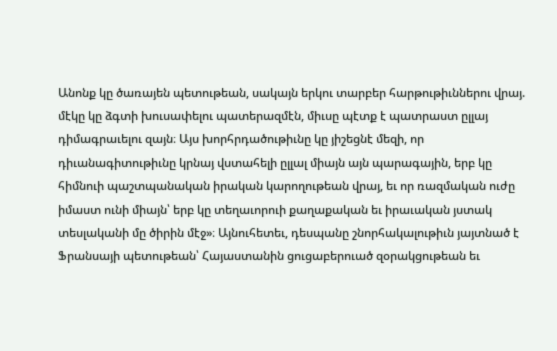Անոնք կը ծառայեն պետութեան, սակայն երկու տարբեր հարթութիւններու վրայ. մէկը կը ձգտի խուսափելու պատերազմէն, միւսը պէտք է պատրաստ ըլլայ դիմագրաւելու զայն։ Այս խորհրդածութիւնը կը յիշեցնէ մեզի, որ դիւանագիտութիւնը կրնայ վստահելի ըլլալ միայն այն պարագային, երբ կը հիմնուի պաշտպանական իրական կարողութեան վրայ, եւ որ ռազմական ուժը իմաստ ունի միայն՝ երբ կը տեղաւորուի քաղաքական եւ իրաւական յստակ տեսլականի մը ծիրին մէջ»։ Այնուհետեւ, դեսպանը շնորհակալութիւն յայտնած է Ֆրանսայի պետութեան՝ Հայաստանին ցուցաբերուած զօրակցութեան եւ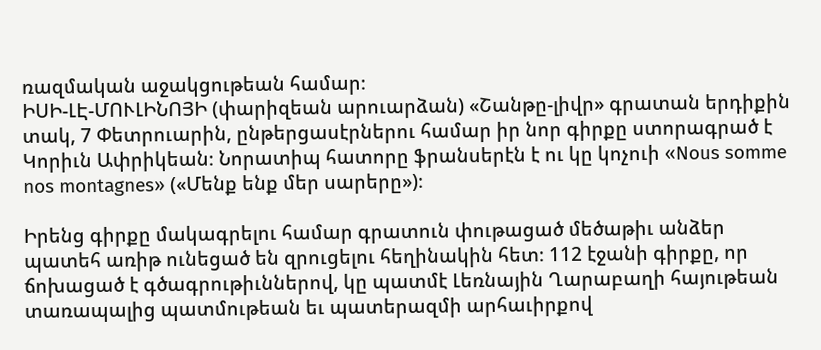ռազմական աջակցութեան համար։
ԻՍԻ-ԼԷ-ՄՈՒԼԻՆՈՅԻ (փարիզեան արուարձան) «Շանթը-լիվր» գրատան երդիքին տակ, 7 Փետրուարին, ընթերցասէրներու համար իր նոր գիրքը ստորագրած է Կորիւն Ափրիկեան։ Նորատիպ հատորը ֆրանսերէն է ու կը կոչուի «Nous somme nos montagnes» («Մենք ենք մեր սարերը»)։

Իրենց գիրքը մակագրելու համար գրատուն փութացած մեծաթիւ անձեր պատեհ առիթ ունեցած են զրուցելու հեղինակին հետ։ 112 էջանի գիրքը, որ ճոխացած է գծագրութիւններով, կը պատմէ Լեռնային Ղարաբաղի հայութեան տառապալից պատմութեան եւ պատերազմի արհաւիրքով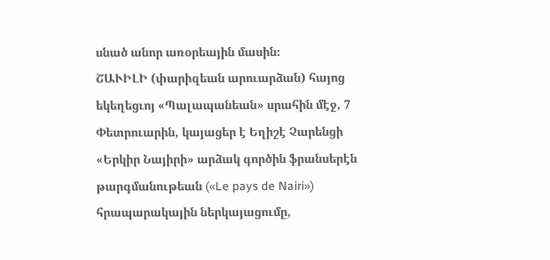սնած անոր առօրեային մասին։
ՇԱՒԻԼԻ (փարիզեան արուարձան) հայոց եկեղեցւոյ «Պալապանեան» սրահին մէջ, 7 Փետրուարին, կայացեր է Եղիշէ Չարենցի «Երկիր Նայիրի» արձակ գործին ֆրանսերէն թարգմանութեան («Le pays de Nairi») հրապարակային ներկայացումը,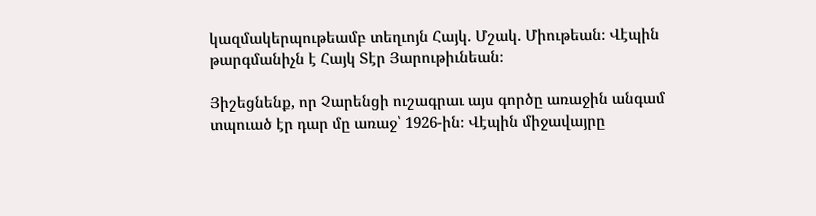կազմակերպութեամբ տեղւոյն Հայկ. Մշակ. Միութեան։ Վէպին թարգմանիչն է Հայկ Տէր Յարութիւնեան։

Յիշեցնենք, որ Չարենցի ուշագրաւ այս գործը առաջին անգամ տպուած էր դար մը առաջ՝ 1926-ին։ Վէպին միջավայրը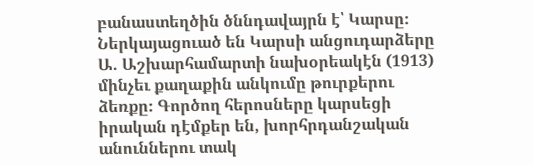բանաստեղծին ծննդավայրն է՝ Կարսը։ Ներկայացուած են Կարսի անցուդարձերը Ա. Աշխարհամարտի նախօրեակէն (1913) մինչեւ քաղաքին անկումը թուրքերու ձեռքը։ Գործող հերոսները կարսեցի իրական դէմքեր են, խորհրդանշական անուններու տակ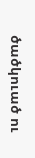ծածկուած ու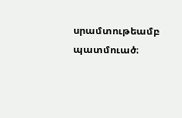սրամտութեամբ պատմուած։